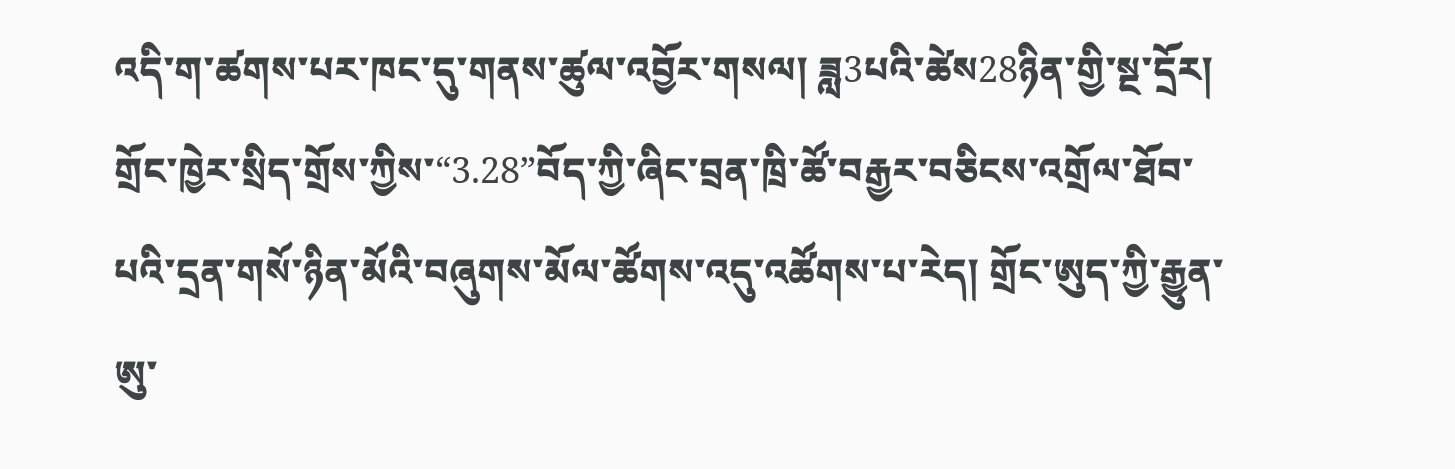འདི་ག་ཚགས་པར་ཁང་དུ་གནས་ཚུལ་འབྱོར་གསལ། ཟླ3པའི་ཚེས28ཉིན་གྱི་སྔ་དྲོར། གྲོང་ཁྱེར་སྲིད་གྲོས་ཀྱིས་“3.28”བོད་ཀྱི་ཞིང་བྲན་ཁྲི་ཚོ་བརྒྱར་བཅིངས་འགྲོལ་ཐོབ་པའི་དྲན་གསོ་ཉིན་མོའི་བཞུགས་མོལ་ཚོགས་འདུ་འཚོགས་པ་རེད། གྲོང་ཨུད་ཀྱི་རྒྱུན་ཨུ་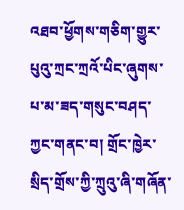འཐབ་ཕྱོགས་གཅིག་གྱུར་པུའུ་ཀྲང་ཀྲའོ་པིང་ཞུགས་པ་མ་ཟད་གསུང་བཤད་ཀྱང་གནང་བ། གྲོང་ཁྱེར་སྲིད་གྲོས་ཀྱི་ཀྲུའུ་ཞི་གཞོན་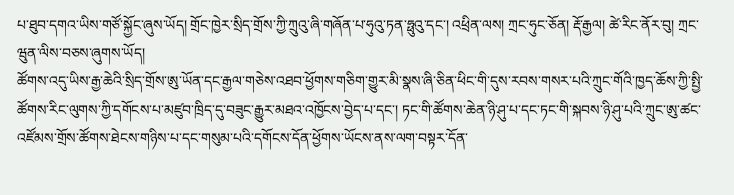པ་ཐུབ་དགའ་ཡིས་གཙོ་སྐྱོང་ཞུས་ཡོད། གྲོང་ཁྱེར་སྲིད་གྲོས་ཀྱི་ཀྲུའུ་ཞི་གཞོན་པ་ཧུའུ་ཏན་ཧྥུའུ་དང་། འཕྲིན་ལས། ཀྲང་ཧུང་ཅོན། རྡོ་རྒྱལ། ཚེ་རིང་ནོར་བུ། ཀྲང་ཝུན་ལིས་བཅས་ཞུགས་ཡོད།
ཚོགས་འདུ་ཡིས་རྒྱ་ཆེའི་སྲིད་གྲོས་ཨུ་ཡོན་དང་རྒྱལ་གཅེས་འཐབ་ཕྱོགས་གཅིག་གྱུར་མི་སྣས་ཞི་ཅིན་ཕིང་གི་དུས་རབས་གསར་པའི་ཀྲུང་གོའི་ཁྱད་ཆོས་ཀྱི་སྤྱི་ཚོགས་རིང་ལུགས་ཀྱི་དགོངས་པ་མཛུབ་ཁྲིད་དུ་བཟུང་རྒྱུར་མཐའ་འཁྱོངས་བྱེད་པ་དང་། ཏང་གི་ཚོགས་ཆེན་ཉི་ཤུ་པ་དང་ཏང་གི་སྐབས་ཉི་ཤུ་པའི་ཀྲུང་ཨུ་ཚང་འཛོམས་གྲོས་ཚོགས་ཐེངས་གཉིས་པ་དང་གསུམ་པའི་དགོངས་དོན་ཕྱོགས་ཡོངས་ནས་ལག་བསྟར་དོན་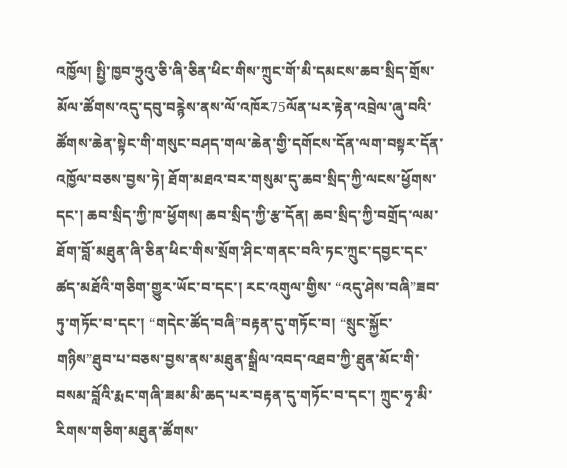འཁྱོལ། སྤྱི་ཁྱབ་ཧྲུའུ་ཅི་ཞི་ཅིན་ཕིང་གིས་ཀྲུང་གོ་མི་དམངས་ཆབ་སྲིད་གྲོས་མོལ་ཚོགས་འདུ་དབུ་བརྙེས་ནས་ལོ་འཁོར75ལོན་པར་རྟེན་འབྲེལ་ཞུ་བའི་ཚོགས་ཆེན་སྟེང་གི་གསུང་བཤད་གལ་ཆེན་གྱི་དགོངས་དོན་ལག་བསྟར་དོན་འཁྱོལ་བཅས་བྱས་ཏེ། ཐོག་མཐའ་བར་གསུམ་དུ་ཆབ་སྲིད་ཀྱི་ལངས་ཕྱོགས་དང་། ཆབ་སྲིད་ཀྱི་ཁ་ཕྱོགས། ཆབ་སྲིད་ཀྱི་རྩ་དོན། ཆབ་སྲིད་ཀྱི་བགྲོད་ལམ་ཐོག་བློ་མཐུན་ཞི་ཅིན་ཕིང་གིས་སྲོག་ཤིང་གནང་བའི་ཏང་ཀྲུང་དབྱང་དང་ཚད་མཐོའི་གཅིག་གྱུར་ཡོང་བ་དང་། རང་འགུལ་གྱིས་ “འདུ་ཤེས་བཞི”ཟབ་ཏུ་གཏོང་བ་དང་། “གདེང་ཚོད་བཞི”བརྟན་དུ་གཏོང་བ། “སྲུང་སྐྱོང་གཉིས”ཐུབ་པ་བཅས་བྱས་ནས་མཐུན་སྒྲིལ་འབད་འཐབ་ཀྱི་ཐུན་མོང་གི་བསམ་བློའི་རྨང་གཞི་ཟམ་མི་ཆད་པར་བརྟན་དུ་གཏོང་བ་དང་། ཀྲུང་ཧྭ་མི་རིགས་གཅིག་མཐུན་ཚོགས་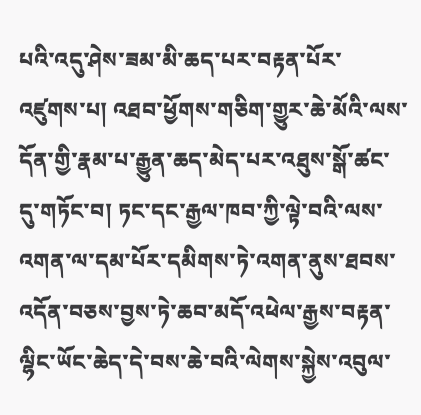པའི་འདུ་ཤེས་ཟམ་མི་ཆད་པར་བརྟན་པོར་འཛུགས་པ། འཐབ་ཕྱོགས་གཅིག་གྱུར་ཆེ་མོའི་ལས་དོན་གྱི་རྣམ་པ་རྒྱུན་ཆད་མེད་པར་འཐུས་སྒོ་ཚང་དུ་གཏོང་བ། ཏང་དང་རྒྱལ་ཁབ་ཀྱི་ལྟེ་བའི་ལས་འགན་ལ་དམ་པོར་དམིགས་ཏེ་འགན་ནུས་ཐབས་འདོན་བཅས་བྱས་ཏེ་ཆབ་མདོ་འཕེལ་རྒྱས་བརྟན་ལྷིང་ཡོང་ཆེད་དེ་བས་ཆེ་བའི་ལེགས་སྐྱེས་འབུལ་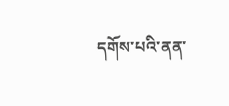དགོས་པའི་ནན་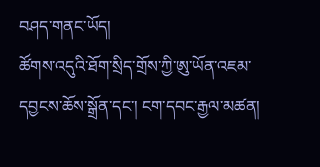བཤད་གནང་ཡོད།
ཚོགས་འདུའི་ཐོག་སྲིད་གྲོས་ཀྱི་ཨུ་ཡོན་འཇམ་དབྱངས་ཆོས་སྒྲོན་དང་། ངག་དབང་རྒྱལ་མཚན།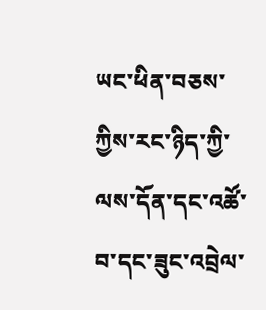ཡང་ཕིན་བཅས་ཀྱིས་རང་ཉིད་ཀྱི་ལས་དོན་དང་འཚོ་བ་དང་ཟུང་འབྲེལ་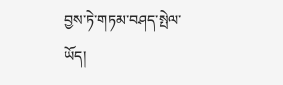བྱས་ཏེ་གཏམ་བཤད་སྤེལ་ཡོད།